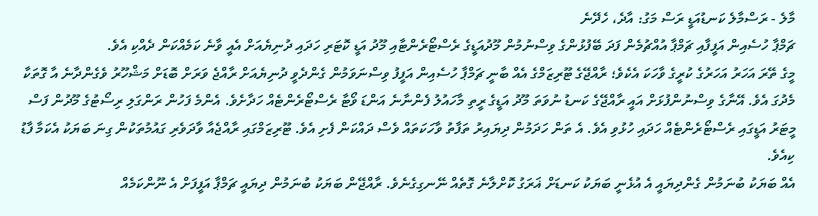މާލެ - ރަސްމާލެ ކަނޑުއަޑީ ރަސް މަގު: އާދެ، ހެދޭނެ
ޗަމްޕާ ހުސެއިން އަފީފާއި ޗަމްޕާ އުއްޗުމެން ފަދަ ބޭފުޅުންގެ ވިސްނުމުން މޫދުއަޑީގެ ރެސްޓޯރެންޓާއި މޫދު އަޑީ ކޮޓަރި ހަދައި ދުނިޔެއަށް އެއީ ވާނެ ކަމެއްކަން ދެއްކި އެވެ.
މީގެ ތޭރަ އަހަރު އަހަރުގެ ކުރީގެ ވާހަކަ އެކެވެ؛ ރާއްޖޭގެ ޓޫރިޒަމްގެ އެއް ބާނީ ޗަމްޕާ ހުސެއިން އަފީފު ވިސްނަވަމުން ގެންދެވީ ދުނިޔެއަށް ރާއްޖެ ވަރަށް ބޮޑަށް މަޝްހޫރު ވެގެންދާނެ އާ ގޮތަކާ މެދުގަ އެވެ. އޭނާގެ ވިސްނުންފުޅަށް އައީ ރާއްޖޭގެ ކަނޑު ނުވަތަ މޫދު އަޑީގެ ރީތި މާހައުލު ފެންނާނެ އަންޑަ ވޯޓާ ރެސްޓޯރެންޓެއް ހަދާށެވެ. އެންމެ ފަހުން ރަންގަލި ރިސޯޓުގެ މޫދުން ފަސް މީޓަރު އަޑީގައި ރެސްޓޯރެންޓެއް ހަދައި ހުޅުވި އެވެ. އެ ތަން ހަދަމުން ދިޔައިރު ތަފާތު ވާހަކަތައް ވެސް ދައްކަން ފެށި އެވެ. ޓޫރިޒަމްގައި ރާއްޖެއާ ވާދަވެރި ގައުމުތަކުން ގިނަ ބަޔަކު އެކަމާ ފާޑު ކިއެވެ.
އެއް ބަޔަކު ބުނަމުން ގެންދިޔައީ އެ އުޅެނީ ބަޔަކު ކަނޑަށް ޣަރަގު ކޮށްލާނެ ގޮތެއް ނޭނގިގެނެވެ. ރާއްޖޭން ބަޔަކު ބުނަމުން ދިޔައީ ޗަމްޕާ އަފީފަށް އެ ނޫންކަމެއް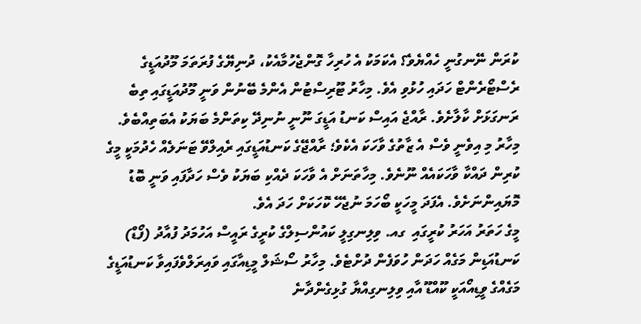ކުރަން ނޭނގުނީ ހެއްޔެވެ؟ އެކަމަކު އެ ހުރިހާ ގޮންޖެހުމާއެކު، ދުނިޔޭގެ ފުރަތަމަ މޫދުއަޑީގެ ރެސްޓޯރެންޓް ހަދައި ހުޅުވި އެވެ. މިހާރު ޓޫރިސްޓުން އެންމެ ބޭނުން ވަނީ މޫދުއަޑީގައި ތިބެ ރަނގަޅަށް ކާލާށެވެ. ރާއްޖެ އައިސް ކަނޑު އަޑީގަ ނޫނީ ނުނިދޭ ކިތަންމެ ބަޔަކު އެބަތިއްބެވެ.
މިހާރު މި އިވެނީ ވެސް އެ ޒާތުގެ ވާހަކަ އެކެވެ؛ ރާއްޖޭގެ ކަނޑުއަޑީގައި ރެއިލްވޭ ޓަނަލެއް ހެދުމަކީ މީގެ ކުރިން ދައްކާ ވާހަކައެއް ނޫނެވެ. މިހާތަނަށް އެ ވާހަކަ ދެއްކި ބަޔަކު ވެސް ހަދާފައި ވަނީ ބޮޑު މޮޔައިންނަށެވެ. އެފަދަ މީހަކީ ބޯހަމަ ނުޖެހޭ ކޮހަކަށް ހަދަ އެވެ.
މީގެ ހަތަރު އަހަރު ކުރީގައި  ގއ. ވިލިނގިލީ ކައުންސިލްގެ ކުރީގެ ރައީސް އަހުމަދު ފުއާދު (ފޯޑް) ކަނޑުއަޑިން މަގެއް ހަދަން ހުވަފެން ދުށްޓެވެ. މިހާރު ސޯޝަލް މީޑިއާގައި ވައިރަލްވެފައިވާ ކަނޑުއަޑީގެ މަގެއްގެ ވީޑިއޯއަކީ ކޫއްޑޫ އާއި ވިލިނގިއްޔާ ގުޅިގެންދާނެ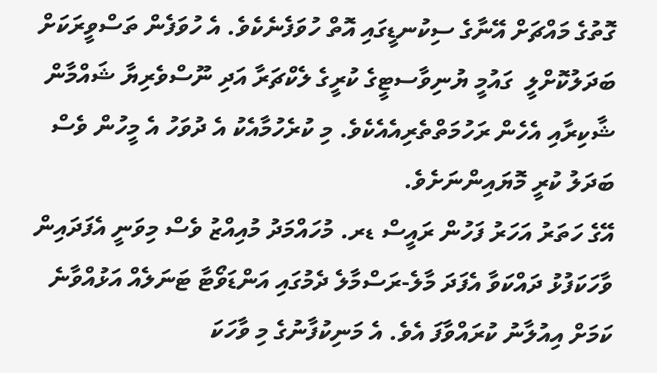ގޮތުގެ މައްޗަށް އޭނާގެ ސިކުނޑީގައި އޮތް ހުވަފެނެކެވެ. އެ ހުވަފެން ތަސްވީރަކަށް ބަދަލުކޮށްލީ  ގައުމީ ޔުނިވާސޓީގެ ކުރީގެ ލެކްޗަރާ އަދި ނޫސްވެރިޔާ ޝައްމާން ޝާކިރާއި އެހެން ރަހުމަތްތެރިއެއެކެވެ. މި ކުރެހުމާއެކު އެ ދުވަހު އެ މީހުން ވެސް ބަދަލު ކުރީ މޮޔައިންނަށެވެ.
އޭގެ ހަތަރު އަހަރު ފަހުން ރައީސް ޑރ. މުހައްމަދު މުއިއްޒު ވެސް މިވަނީ އެފަދައިން ވާހަކަފުޅު ދައްކަވާ އެފަދަ މާލެ-ރަސްމާލެ ދެމުގައި އަންޑަވޯޓާ ޓަނަލެއް އަޅުއްވާނެ ކަމަށް އިއުލާނު ކުރައްވާފަ އެވެ. އެ މަނިކުފާނުގެ މި ވާހަކަ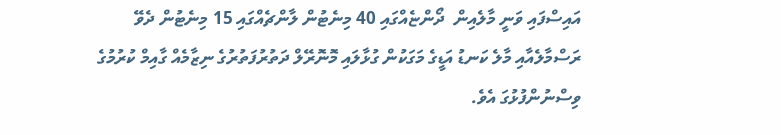އައިސްފައި ވަނީ މާލެއިން  ދޯންޏެއްގައި 40 މިނެޓުން ލާންޗެއްގައި 15 މިނެޓުން ދެވޭ ރަސްމާލެއާއި މާލެ ކަނޑު އަޑީގެ މަގަކުން ގުޅާލައި މޮނޮރޭލް ދަތުރުފަތުރުގެ ނިޒާމެއް ގާއިމް ކުރުމުގެ ވިސްނުންފުޅުގަ އެވެ.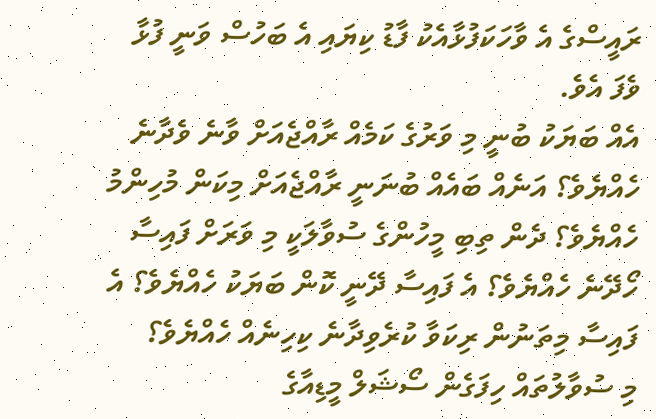ރައީސްގެ އެ ވާހަކަފުޅާއެކު ފާޑު ކިޔައި އެ ބަހުސް ވަނީ ފުޅާ ވެފަ އެވެ.
އެއް ބަޔަކު ބުނީ މި ވަރުގެ ކަމެއް ރާއްޖެއަށް ވާނެ ވެދާނެ ހެއްޔެވެ؟ އަނެއް ބައެއް ބުނަނީ ރާއްޖެއަށް މިކަން މުހިންމު ހެއްޔެވެ؟ ދެން ތިބި މީހުންގެ ސުވާލަކީ މި ވަރަށް ފައިސާ ހޯދޭނެ ހެއްޔެވެ؟ އެ ފައިސާ ދޭނީ ކޮން ބަޔަކު ހެއްޔެވެ؟ އެ ފައިސާ މިތަނުން ރިކަވާ ކުރެވިދާނެ ކިހިނެއް ހެއްޔެވެ؟
މި ސުވާލުތައް ހިފަގެން ސޯޝަލް މީޑިއާގެ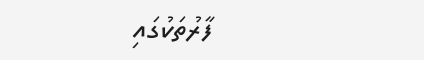ފާރުތަކުގައި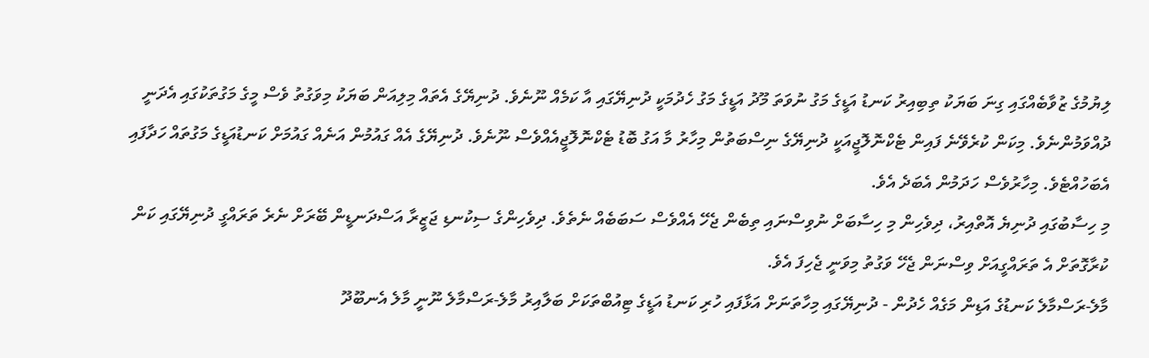ލިޔުމުގެ ޒުވާބެއްގައި ގިނަ ބަޔަކު ތިބިއިރު ކަނޑު އަޑީގެ މަގު ނުވަތަ މޫދު އަޑީގެ މަގު ހެދުމަކީ ދުނިޔޭގައި އާ ކަމެއް ނޫނެވެ. ދުނިޔޭގެ އެތައް މިލިއަން ބަޔަކު މިވަގުތު ވެސް މީގެ މަގުތަކުގައި އެދަނީ ދުއްވަމުންނެވެ. މިކަން ކުރެވޭނެ ފައިން ޓެކްނޮލޮޖީއަކީ ދުނިޔޭގެ ނިސްބަތުން މިހާރު މާ އަގު ބޮޑު ޓެކްނޮލޮޖީއެއްވެސް ނޫނެވެ. ދުނިޔޭގެ އެއް ގައުމުން އަނެއް ގައުމަށް ކަނޑުއަޑީގެ މަގުތައް ހަދާފައި އެބަހުއްޓެވެ. މިހާރުވެސް ހަދަމުން އެބަދެ އެވެ.
މި ހިސާބުގައި ދުނިޔެ އޮތްއިރު، ދިވެހިން މި ހިސާބަށް ނުވިސްނައި ތިބެން ޖެހޭ އެއްވެސް ސަބަބެއް ނެތެވެ. ދިވެހިންގެ ސިކުނޑި ޖަޒީރާ އަސްދަނޑީން ބޭރަށް ނެރެ ތަރައްގީ ދުނިޔޭގައި ކަން ކުރާގޮތަށް އެ ތަރައްގީއަށް ވިސްނަން ޖެހޭ ވަގުތު މިވަނީ ޖެހިފަ އެވެ.
މާލެ-ރަސްމާލެ ކަނޑުގެ އަޑިން މަގެއް ހެދުން - ދުނިޔޭގައި މިހާތަނަށް އަޅާފައި ހުރި ކަނޑު އަޑީގެ ޓިއުބްތަކަށް ބަލާއިރު މާލެ-ރަސްމާލެ ނޫނީ މާލެ އެނބޫދޫ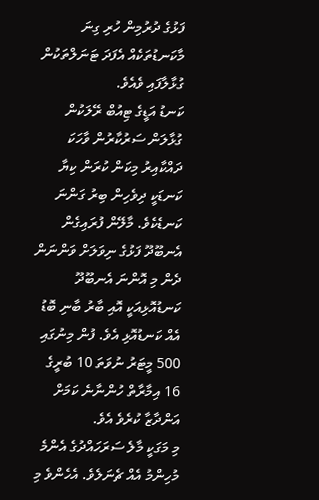ފަޅުގެ ދުރުމިން ހުރި ގިނަ މާކަނޑުތަކެއް އެފަދަ ޓަނަލްތަކުން ގުޅާލާފައި ވެއެވެ.
ކަނޑު އަޑީގެ ޓިއުބް ރޭލަކުން ގުޅާލަން ސަރުކާރުން ވާހަކަ ދައްކާއިރު މިކަން ކުރަން ކިޔާ ކަނޑަކީ ދިވެހިން ބިރު ގަންނަ ކަނޑެކެވެ. މާލޭން ފުރައިގެން އެނބޫދޫ ފަޅުގެ ނިވަލަށް ވަންނަން ދެން މި އޮންނަ އެނބޫދޫ ކަނޑުއޮޅިއަކީ އޮއި ބާރު ބާނި ބޮޑު އެއް ކަނޑުއޮޅި އެވެ. ފުން މިނުގައި 500 މީޓަރު ނުވަތަ 10 ބުރީގެ 16 އިމާރާތް ހުންނާނެ ކަމަށް އަންދާޒާ ކުރެވެ އެވެ.
މި މަގަކީ މާލެ ސަރަހައްދުގެ އެންމެ މުހިންމު އެއް ޗެނަލެވެ. އެހެންވެ މި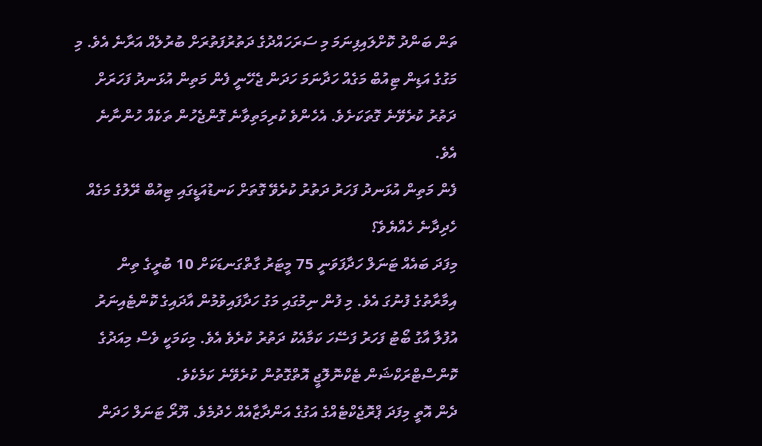ތަން ބަންދު ކޮށްލައިފިނަމަ މި ސަރަހައްދުގެ ދަތުރުފަތުރަށް ބުރުލެއް އަރާނެ އެވެ. މި މަގުގެ އަޑިން ޓިއުބް މަގެއް ހަދާނަމަ ހަދަން ޖެހޭނީ ފެން މަތިން އުޅަނދު ފަހަރަށް ދަތުރު ކުރެވޭނެ ގޮތަކަށެވެ. އެހެންވެ ކުރިމަތިވާނެ ގޮންޖެހުން ތަކެއް ހުންނާނެ އެވެ.
ފެން މަތިން އުޅަނދު ފަހަރު ދަތުރު ކުރެވޭ ގޮތަށް ކަނޑުއަޑީގައި ޓިއުބް ރޭލުގެ މަގެއް ހެދިދާނެ ހެއްޔެވެ؟
މިފަދަ ބައެއް ޓަނަލް ހަދާފަވަނީ 75 މީޓަރު ގާތްގަނޑަކަށް 10 ބުރީގެ ތިން އިމާރާތުގެ ފުނުގަ އެވެ. މި ފުން ނިމުގައި މަގު ހަދާފައިވުމުން އާދައިގެ ކޮންޓެއިނަރު އުފުލާ އާގު ބޯޓު ފަހަރު ފަސޭހަ ކަމާއެކު ދަތުރު ކުރެވެ އެވެ. މިކަމަކީ ވެސް މިއަދުގެ ކޮންސްޓްރަކްޝަން ޓެކްނޮލޮޖީ އޮތްގޮތުން ކުރެވޭނެ ކަމެކެވެ.
ދެން އޮތީ މިފަދަ ޕްރޮޖެކްޓެއްގެ އަގުގެ އަންދާޒާއެއް ހެދުމެވެ. ޔޫރޯ ޓަނަލް ހަދަން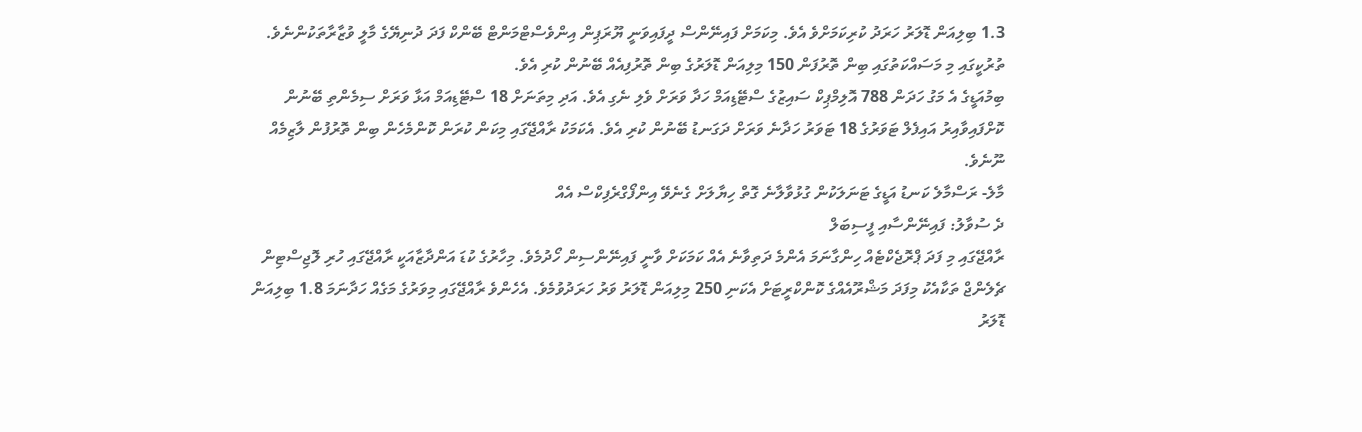1.3 ބިލިއަން ޑޮލަރު ހަރަދު ކުރިކަމަށްވެ އެވެ. މިކަމަށް ފައިނޭންސް ދީފައިވަނީ ޔޫރަޕިން އިންވެސްޓްމަންޓް ބޭންކް ފަދަ ދުނިޔޭގެ މާލީ ވުޒާރާތަކުންނެވެ. ތުރުކީގައި މި މަސައްކަތުގައި ބިން ތޮރުފަން 150 މިލިއަން ޑޮލަރުގެ ބިން ތޮރުފިއެއް ބޭނުން ކުރި އެވެ.
ބިމުއަޑީގެ އެ މަގު ހަދަން 788 އޮލިމްޕިކް ސައިޒުގެ ސްޓޭޑިއަމް ހަދާ ވަރަށް ވެލި ނެގި އެވެ. އަދި މިތަނަށް 18 ސްޓޭޑިއަމް އަޅާ ވަރަށް ސިމެންތި ބޭނުން ކޮށްފައިވާއިރު އައިފެލް ޓަވަރުގެ 18 ޓަވަރު ހަދާނެ ވަރަށް ދަގަނޑު ބޭނުން ކުރި އެވެ. އެކަމަކު ރާއްޖޭގައި މިކަން ކުރަން ކޮންމެހެން ބިން ތޮރުފުން ލާޒިމެއް ނޫނެވެ.
މާލެ- ރަސްމާލެ ކަނޑު އަޑީގެ ޓަނަލަކުން ގުޅުވާލާނެ ގޮތް ހިޔާލަށް ގެނެވޭ އިންފޯގްރެފިކްސް އެއް
ދެ ސުވާލު: ފައިނޭންސާއި ފީސިބަލް
ރާއްޖޭގައި މި ފަދަ ޕްރޮޖެކްޓެއް ހިންގާނަމަ އެންމެ ދަތިވާނެ އެއް ކަމަކަށް ވާނީ ފައިނޭންސިން ހޯދުމެވެ. މިހާރުގެ ކުޑަ އަންދާޒާއަކީ ރާއްޖޭގައި ހުރި ލޮޖިސްޓިން ޗެލެންޖް ތަކާއެކު މިފަދަ މަޝްރޫއެއްގެ ކޮންކްރީޓަށް އެކަނި 250 މިލިއަން ޑޮލަރު ވަރު ހަރަދުވުމެވެ. އެހެންވެ ރާއްޖޭގައި މިވަރުގެ މަގެއް ހަދާނަމަ 1.8 ބިލިއަން ޑޮލަރު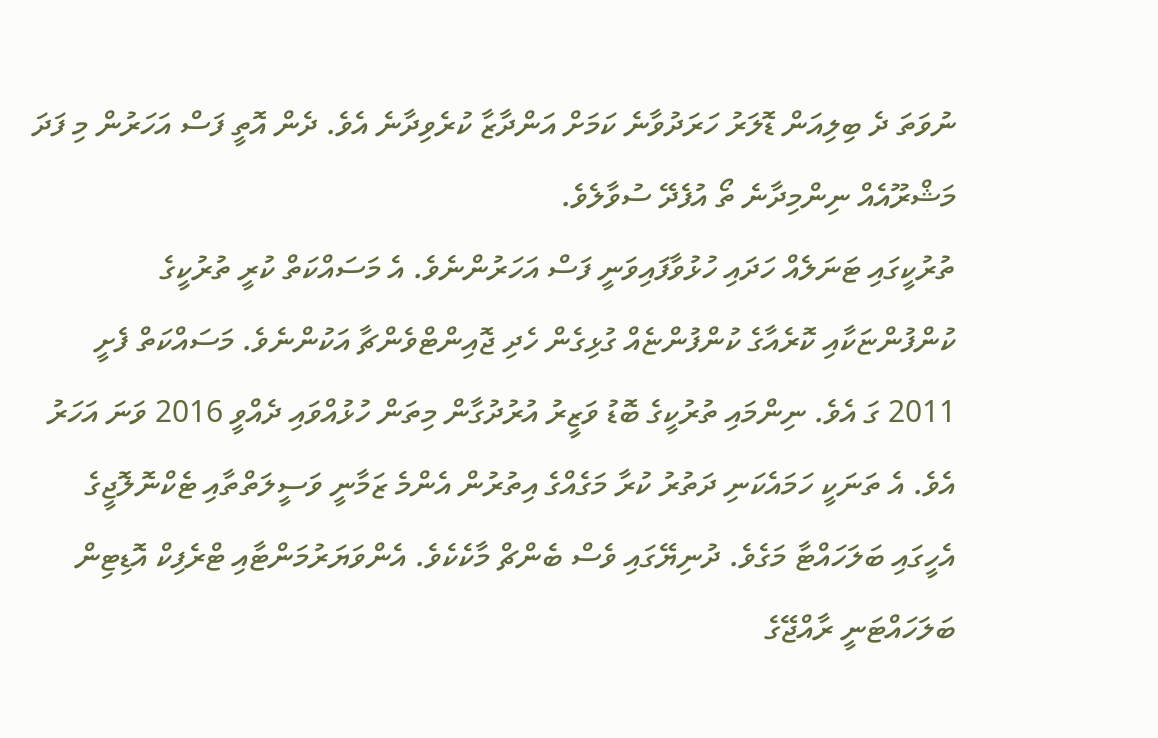ނުވަތަ ދެ ބިލިއަން ޑޮލަރު ހަރަދުވާނެ ކަމަށް އަންދާޒާ ކުރެވިދާނެ އެވެ. ދެން އޮތީ ފަސް އަހަރުން މި ފަދަ މަޝްރޫއެއް ނިންމިދާނެ ތޯ އުފެދޭ ސުވާލެވެ.
ތުރުކީގައި ޓަނަލެއް ހަދައި ހުޅުވާފައިވަނީ ފަސް އަހަރުންނެވެ. އެ މަސައްކަތް ކުރީ ތުރުކީގެ ކުންފުންޏަކާއި ކޮރެއާގެ ކުންފުންޏެއް ގުޅިގެން ހެދި ޖޮއިންޓްވެންޗާ އަކުންނެވެ. މަސައްކަތް ފެށީ 2011 ގަ އެވެ. ނިންމައި ތުރުކީގެ ބޮޑު ވަޒީރު އުރުދުގާން މިތަން ހުޅުއްވައި ދެއްވީ 2016 ވަނަ އަހަރު އެވެ. އެ ތަނަކީ ހަމައެކަނި ދަތުރު ކުރާ މަގެއްގެ އިތުރުން އެންމެ ޒަމާނީ ވަސީލަތްތާއި ޓެކްނޮލޮޖީގެ އެހީގައި ބަލަހައްޓާ މަގެވެ. ދުނިޔޭގައި ވެސް ބެންޗް މާކެކެވެ. އެންވަޔަރުމަންޓާއި ޓްރެފިކް އޮޑިޓިން ބަލަހައްޓަނީ ރާއްޖޭގެ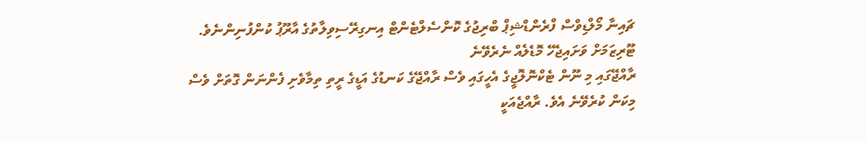ޗައިނާ މޯލްޑިވްސް ފްރެންޑްޝިޕް ބްރިޖުގެ ކޮންސެލްޓެންޓް އިނގިރޭސިވިލާތުގެ އާރޫޕު ކުންފުނިންނެވެ.
ޓޫރިޒަމަށް ވަށައިޖެހޭ މޮޑެލެއް ނެރެވޭނެ
ރާއްޖޭގައި މި ނޫން ޓެކްނޮލޮޖީގެ އެހީގައި ވެސް ރާއްޖޭގެ ކަނޑުގެ އަޑީގެ ރީތި ތިމާވެށި ފެންނަން ގޮތަށް ވެސް މިކަން ކުރެވޭނެ އެވެ. ރާއްޖެއަކީ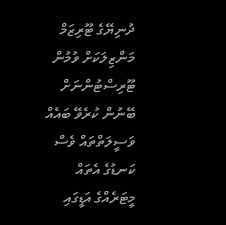ދުނިޔޭގެ ޓޫރިޒަމް މަންޒިލަކަށް ވުމުން ޓޫރިސްޓުންނަށް ބޭނުން ކުރެވޭ ބައެއް ވަސީލަތްތައް ވެސް ކަނޑުގެ އެތައް މީޓަރެއްގެ އަޑީގައި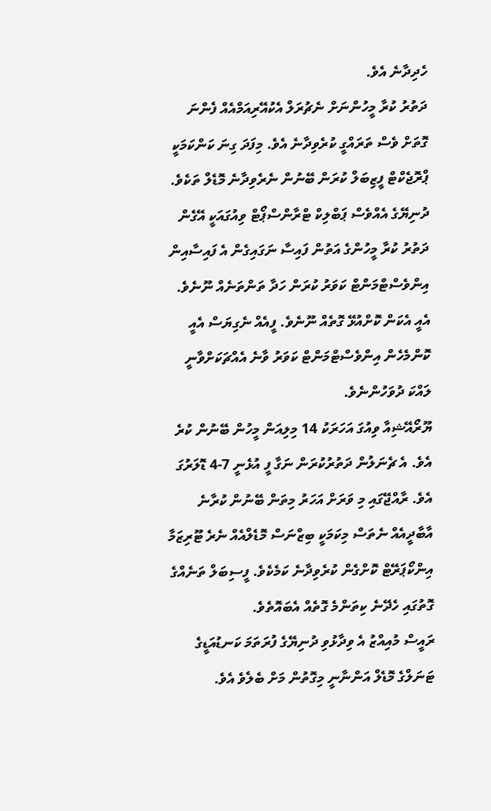ހެދިދާނެ އެވެ.
ދަތުރު ކުރާ މީހުންނަށް ނެޗުރަލް އެކުއޭރިއަމްއެއް ފެންނަ ގޮތަށް ވެސް ތަރައްގީ ކުރެވިދާނެ އެވެ. މިފަދަ ގިނަ ކަންކަމަކީ ޕްރޮޖެކްޓް ފީޒިބަލް ކުރަން ބޭނުން ނެރެވިދާނެ މޮޑެލް ތަކެވެ. ދުނިޔޭގެ އެއްވެސް ޕަބްލިކް ޓްރާންސްޕޯޓް ވިއުގައަކީ އޭގެން ދަތުރު ކުރާ މީހުންގެ އަތުން ފައިސާ ނަގައިގެން އެ ފައިސާއިން އިންވެސްޓްމަންޓް ކަވަރު ކުރަން ހަދާ ތަންތަނެއް ނޫނެވެ. އެއީ އެކަން ކޮށްއުޅޭ ގޮތެއް ނޫނެވެ. ފީއެއް ނެގިޔަސް އެއީ ކޮންމެހެން އިންވެސްޓްމަންޓް ކަވަރު ވާނެ އެއްޗަކަށްވާނީ ލައްކަ ދުވަހުންނެވެ.
ޔޫރޯއޭޝިއާ ވިއުގަ އަހަރަކު 14 މިލިއަން މީހުން ބޭނުން ކުރެ އެވެ. އެ ޗެނަލުން ދަތުރުކުރަން ނަގާ ފީ އުޅެނީ 7-4 ޑޮލަރުގަ އެވެ. ރާއްޖޭގައި މި ވަރަށް އަހަރު މިތަން ބޭނުން ކުރާނެ އާބާދީއެއް ނެތަސް މިކަމަކީ ބިޒްނަސް މޮޑެލްއެއް ނެރެ ޓޫރިޒަމާ އިންކޯޕަރޭޓް ކޮށްގެން ކުރެވިދާނެ ކަމެކެވެ. ފީސިބަލް ތަނެއްގެ ގޮތުގައި ހެދޭނެ ކިތަންމެ ގޮތެއް އެބައޮތެވެ.
ރައީސް މުއިއްޒު އެ ވިދާޅުވި ދުނިޔޭގެ ފުރަތަމަ ކަނޑުއަޑީގެ ޓަނަލްގެ މޮޑެލް އަންނާނީ މިގޮތުން މަށް ބެލެވެ އެވެ.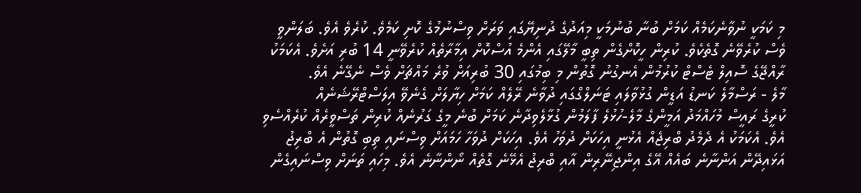މި ކަމަކީ ނުވާނެކަމެއް ކަމަށް ބުނާ ބުނުމަކީ މިއަދުގެ ދުނިޔޭގައި ވަރަށް ވިސްނުމުގެ ކޮށި ކަމެވެ. ކުރެވެ އެވެ. ބަލަންވީ ވެސް ކުރެވޭނެ ގޮތެކެވެ. ކުރިން ހީކޮށްގެން ތިބީ މާލޭގައި އެންމެ އުސްކޮށް އިމާރާތެއް ކުރެވޭނީ 14 ބުރި އަށެވެ. އެކަމަކު ރާއްޖޭގެ ސޮއިލް ޓެސްޓް ކުރުމުން އެނގުނު ގޮތުން މި ބިމުގައި 30 ބުރިއަށް ވުރެ މައްޗަށް ވެސް ނެގޭނެ އެވެ.
މާލެ - ރަސްމާލެ ކަނޑު އަޑީން ގުޅުވާލައި ޓަނަލްގްގައި ދުވާނެ ރޭލެއް ކަމަށް ހިޔާލަށް ގެނެވޭ އިލަސްޓްރޭޝަނެއް
ކުރީގެ ރައީސް މުހައްމަދު އަމީންގެ މާލެ-ހުޅުލެ ފާލަމުން ގުޅާލެވިދާނެ ކަމަށް ބުނެ މީގެ ގަރުނެއް ކުރިން ތަސްވީރެއް ކުރެއްސެވި އެވެ. އެކަމަކު އެ ދެމެދު ބްރިޖެއް އެޅުނީ އިހަކަށް ދުވަހު އެވެ. އިހަކަށް ދުވަހާ ހަމައަށް ވިސްނައި ތިބި ގޮތުން އެ ބްރިޖު އަޅައިދޭން އަންނާނެ ބައެއް އޭގެ އިންޖިނޭރިން އާއި ބްރިޖު އެޅޭނެ ގޮތެއް ނޯންނާނެ އެވެ. މިހައި ތަނަށް ވިސްނައިގެން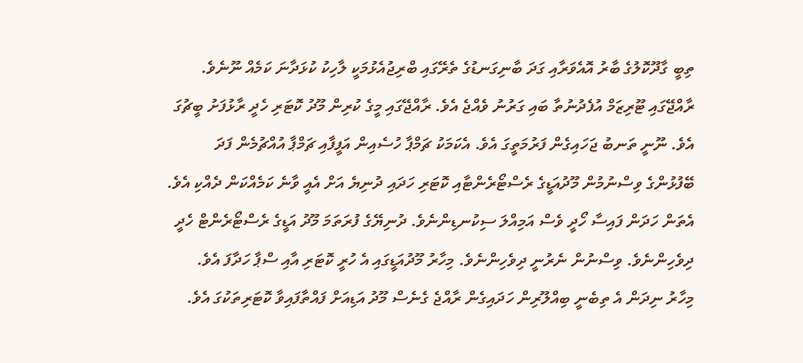ތިބީ ގާދޫކޮލުގެ ބާރު އޮއެވަރާއި ގަދަ ބާނިގަނޑުގެ ތެރޭގައި ބްރިޖުއެޅުމަކީ ލާހިކު ކުޅަދާނަ ކަމެއް ނޫނެވެ.
ރާއްޖޭގައި ޓޫރިޒަމް އުފެދުނުތާ ބައި ގަރުނު ވެއްޖެ އެވެ. ރާއްޖޭގައި މީގެ ކުރިން މޫދު ކޮޓަރި ހެދީ ރާޅުފަށު ބީޗުގަ އެވެ. ނޫނީ ތަނބު ޖަހައިގެން ފަރުމަތީގަ އެވެ. އެކަމަކު ޗަމްޕާ ހުސެއިން އަފީފާއި ޗަމްޕާ އުއްޗުމެން ފަދަ ބޭފުޅުންގެ ވިސްނުމުން މޫދުއަޑީގެ ރެސްޓޯރެންޓާއި ކޮޓަރި ހަދައި ދުނިޔެ އަށް އެއީ ވާނެ ކަމެއްކަން ދެއްކި އެވެ. އެތަން ހަދަން ފައިސާ ހޯދީ ވެސް އަމިއްލަ ސިކުނޑިންނެވެ. ދުނިޔޭގެ ފުރަތަމަ މޫދު އަޑީގެ ރެސްޓޯރެންޓް ހެދީ ދިވެހިންނެވެ. ވިސްނުން ނެރުނީ ދިވެހިންނެވެ. މިހާރު މޫދުއަޑީގައި އެ ހުރީ ކޮޓަރި އާއި ސްޕާ ހަދާފަ އެވެ. މިހާރު ނިދަން އެ ތިބެނީ ބިއްލޫރިން ހަދައިގެން ރާއްޖެ ގެނެސް މޫދު އަޑިއަށް ފައްތާފައިވާ ކޮޓަރިތަކުގަ އެވެ.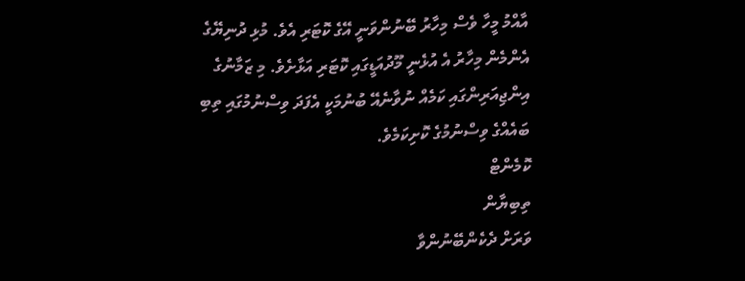އާއްމު މީހާ ވެސް މިހާރު ބޭނުންވަނީ އޭގެ ކޮޓަރި އެވެ. މުޅި ދުނިޔޭގެ އެންމެން މިހާރު އެ އުޅެނީ މޫދުއަޑީގައި ކޮޓަރި އަޅާށެވެ. މި ޒަމާނުގެ އިންޖިއަރިންގައި ކަމެއް ނުވާނެއޭ ބުނުމަކީ އެފަދަ ވިސްނުމުގައި ތިބި ބައެއްގެ ވިސްނުމުގެ ކޮށިކަމެވެ.
ކޮމެންޓް
ތިބިޔާން
ވަރަށް ދެކެންބޭނުންވާ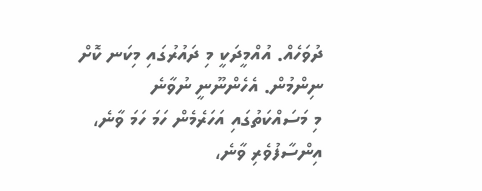ދުވަހެއް. އުއްމީދަކީ މި ދައުރުގައި މިކަނ ކޮށް ނިންމުން. އެހެންނޫނީ ނުވާނެ
މި މަސައްކަތުގައި އަހަރެމެން ހަމަ ހަމަ ވާނެ، އިންސާފުވެރި ވާނެ،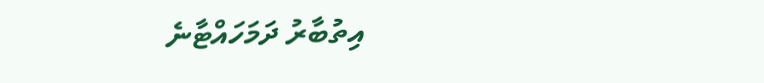އިތުބާރު ދަމަހައްޓާނެ